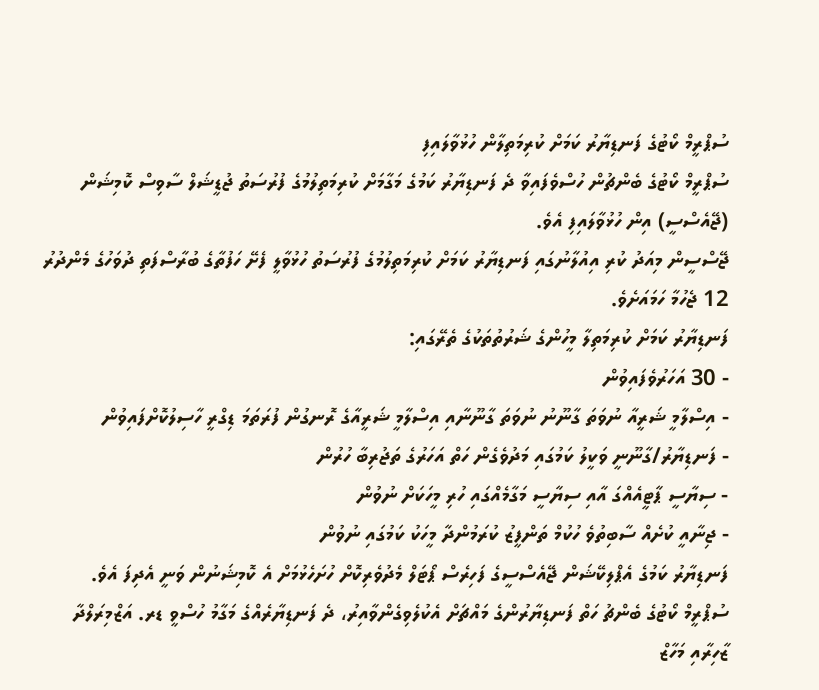ސުޕްރީމް ކޯޓުގެ ފަނޑިޔާރު ކަމަށް ކުރިމަތިލާން ހުޅުވާލައިފި
ސުޕްރީމް ކޯޓުގެ ބެންޗުން ހުސްވެފައިވާ ދެ ފަނޑިޔާރު ކަމުގެ މަގާމަށް ކުރިމަތިލުމުގެ ފުރުސަތު ޖުޑީޝަލް ސާވިސް ކޮމިޝަން (ޖޭއެސްސީ) އިން ހުޅުވާލައިފި އެވެ.
ޖޭސްސީން މިއަދު ކުރި އިއުލާނުގައި ފަނޑިޔާރު ކަމަށް ކުރިމަތިލުމުގެ ފުރުސަތު ހުޅުވާލީ ފެށޭ ހަފުތާގެ ބުރާސްފަތި ދުވަހުގެ މެންދުރު 12 ޖެހުމާ ހަމައަށެވެ.
ފަނޑިޔާރު ކަމަށް ކުރިމަތިލާ މީހުންގެ ޝަރުތުތަކުގެ ތެރޭގައި:
- 30 އަހަރުވެފައިވުން
- އިސްލާމީ ޝަރީއާ ނުވަތަ ގާނޫނު ނުވަތަ ގާނޫނާއި އިސްލާމީ ޝަރީއާގެ ރޮނގުން ފުރަތަމަ ޑިގްރީ ހާސިލުކޮށްފައިވުން
- ފަނޑިޔާރު/ގާނޫނީ ވަކީލު ކަމުގައި މަދުވެގެން ހަތް އަހަރުގެ ތަޖުރިބާ ހުރުން
- ސިޔާސީ ޕާޓީއެއްގަ އާއި ސިޔާސީ މަގާމެއްގައި ހުރި މީހަކަށް ނުވުން
- ޖިނާއީ ކުށެއް ސާބިތުވެ ހުކުމް ތަންފީޒު ކުރަމުންދާ މީހަކު ކަމުގައި ނުވުން
ފަނޑިޔާރު ކަމުގެ އެޕްލިކޭޝަން ޖޭއެސްސީގެ ފަހިރެސް ޕޯޓަލް މެދުވެރިކޮށް ހުށަހެޅުމަށް އެ ކޮމިޝަނުން ވަނީ އެދިފަ އެވެ.
ސުޕްރީމް ކޯޓުގެ ބެންޗު ހަތް ފަނޑިޔާރުންގެ މައްޗަށް އެކުލެވިގެންވާއިރު، ދެ ފަނޑިޔާރެއްގެ މަގާމު ހުސްވީ ޑރ. އަޒްމިރަލްދާ ޒާހިރާއި މަހާޒް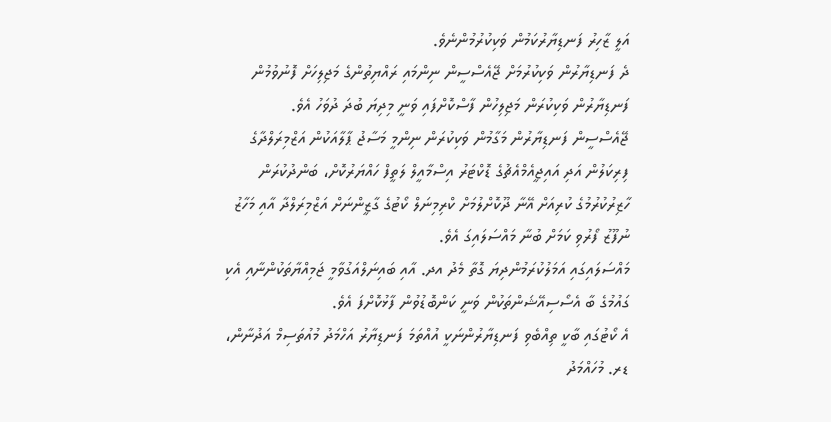އަލީ ޒާހިރު ފަނޑިޔާރުކަމުން ވަކިކުރުމުންނެވެ.
ދެ ފަނޑިޔާރުން ވަކިކުރުމަށް ޖޭއެސްސީން ނިންމައި ރައްޔިތުންގެ މަޖިލިހަށް ފޮނުވުމުން ފަނޑިޔާރުން ވަކިކުރަން މަޖިލިހުން ފާސްކޮށްފައި ވަނީ މިދިޔަ ބުދަ ދުވަހު އެވެ.
ޖޭއެސްސީން ފަނޑިޔާރުން މަގާމުން ވަކިކުރަން ނިންމީ މަސާޖު ޕާލާއަކުން އަޒްމިރަލްދާގެ ފިރިކަލުން އަދި އައިޖީއެމްއެޗުގެ ޑޮކްޓަރު އިސްމާއީލް ލަތީފް ހައްޔަރުކޮށް، ބަންދުކުރަން ހާޒިރުކުރުމުގެ ކުރިއަށް އޭނާ ދޫކޮށްލުމަށް ކްރިމިނަލް ކޯޓުގެ ގާޒީންނަށް އަޒްމިރަލްދާ އާއި މަހާޒު ނުފޫޒު ފޯރުވި ކަމަށް ބުނާ މައްސަލައިގަ އެވެ.
މައްސަލައިގައި އަމަލުކުރަމުންދިޔަ ގޮތާ މެދު އދ. އާއި ބައިނަލްއަގުވާމީ ޖަމިއްޔާތަކުންނާއި އެކި ގައުމުގެ ބާ އެސޯސިއޭޝަންތަކުން ވަނީ ކަންބޮޑުވުން ފާޅުކޮށްފަ އެވެ.
އެ ކޯޓުގައި ބާކީ ތިއްބެވި ފަނޑިޔާރުންނަކީ އުއްތަމަ ފަނޑިޔާރު އަހްމަދު މުއުތަސިމް އަދުނާން، ޑރ. މުހައްމަދު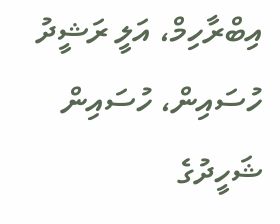އިބްރާހިމް، އަލީ ރަޝީދު ހުސައިން، ހުސައިން ޝަހީދުގެ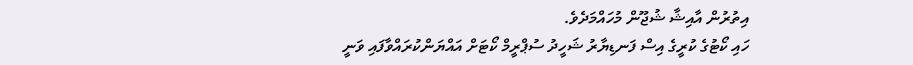އިތުރުން އާއިޝާ ޝުޖޫން މުހައްމަދެވެ.
ހައި ކޯޓުގެ ކުރީގެ އިސް ފަނޑިޔާރު ޝަހީދު ސުޕްރީމް ކޯޓަށް އައްޔަންކުރައްވާފައި ވަނީ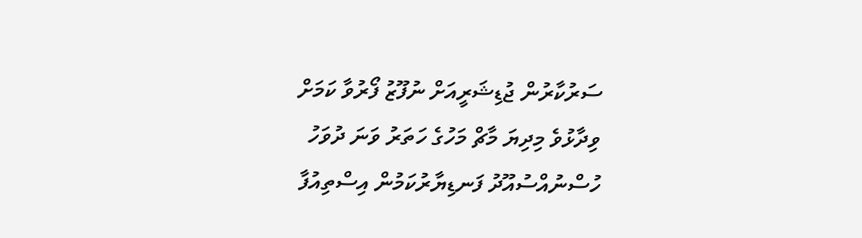ސަރުކާރުން ޖުޑިޝަރީއަށް ނުފޫޒު ފޯރުވާ ކަމަށް ވިދާޅުވެ މިދިޔަ މާޗް މަހުގެ ހަތަރު ވަނަ ދުވަހު ހުސްނުއްސުއޫދު ފަނޑިޔާރުކަމުން އިސްތިއުފާ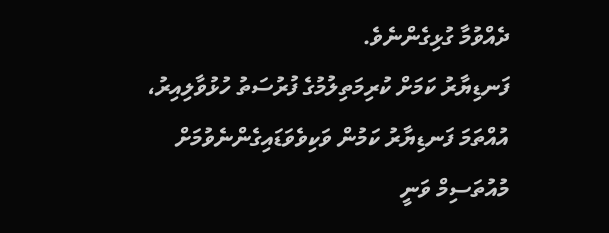ދެއްވުމާ ގުޅިގެންނެވެ.
ފަނޑިޔާރު ކަމަށް ކުރިމަތިލުމުގެ ފުރުސަތު ހުޅުވާލިއިރު، އުއްތަމަ ފަނޑިޔާރު ކަމުން ވަކިވެވަޑައިގެންނެވުމަށް މުއުތަސިމް ވަނީ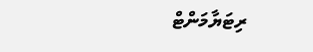ރިޓަޔާމަންޓް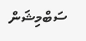ސަބްމިޝަން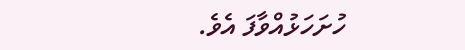ހުށަހަޅުއްވާފަ އެވެ.